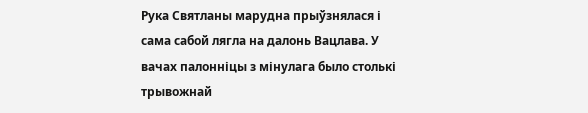Рука Святланы марудна прыўзнялася і сама сабой лягла на далонь Вацлава. У вачах палонніцы з мінулага было столькі трывожнай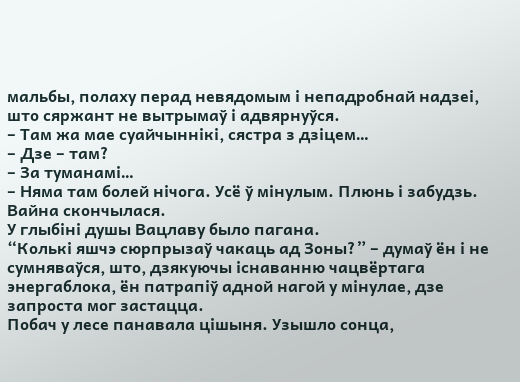мальбы, полаху перад невядомым і непадробнай надзеі, што сяржант не вытрымаў і адвярнуўся.
– Там жа мае суайчыннікі, сястра з дзіцем…
– Дзе – там?
– За туманамі…
– Няма там болей нічога. Усё ў мінулым. Плюнь і забудзь. Вайна скончылася.
У глыбіні душы Вацлаву было пагана.
“Колькі яшчэ сюрпрызаў чакаць ад Зоны?” – думаў ён і не сумняваўся, што, дзякуючы існаванню чацвёртага энергаблока, ён патрапіў адной нагой у мінулае, дзе запроста мог застацца.
Побач у лесе панавала цішыня. Узышло сонца,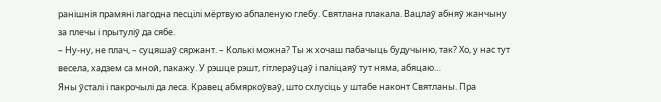ранішнія прамяні лагодна песцілі мёртвую абпаленую глебу. Святлана плакала. Вацлаў абняў жанчыну за плечы і прытуліў да сябе.
– Ну-ну, не плач, – суцяшаў сяржант. – Колькі можна? Ты ж хочаш пабачыць будучыню, так? Хо, у нас тут весела, хадзем са мной, пакажу. У рэшце рэшт, гітлераўцаў і паліцаяў тут няма, абяцаю…
Яны ўсталі і пакрочылі да леса. Кравец абмяркоўваў, што схлусіць у штабе наконт Святланы. Пра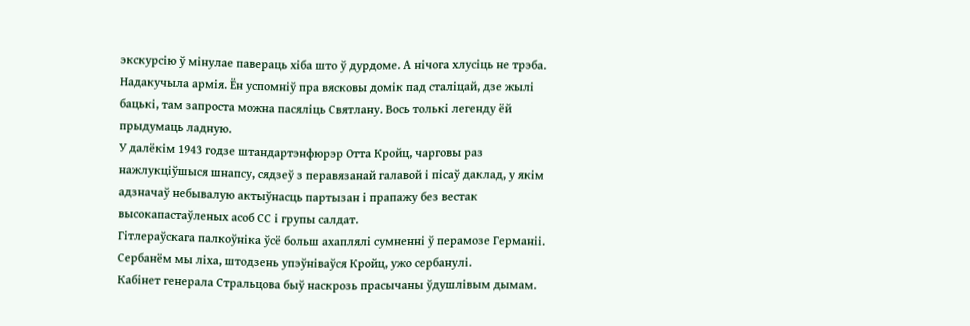экскурсію ў мінулае павераць хіба што ў дурдоме. А нічога хлусіць не трэба. Надакучыла армія. Ён успомніў пра вясковы домік пад сталіцай, дзе жылі бацькі, там запроста можна пасяліць Святлану. Вось толькі легенду ёй прыдумаць ладную.
У далёкім 1943 годзе штандартэнфюрэр Отта Кройц, чарговы раз нажлукціўшыся шнапсу, сядзеў з перавязанай галавой і пісаў даклад, у якім адзначаў небывалую актыўнасць партызан і прапажу без вестак высокапастаўленых асоб СС і групы салдат.
Гітлераўскага палкоўніка ўсё больш ахаплялі сумненні ў перамозе Германіі. Сербанём мы ліха, штодзень упэўніваўся Кройц, ужо сербанулі.
Кабінет генерала Стральцова быў наскрозь прасычаны ўдушлівым дымам.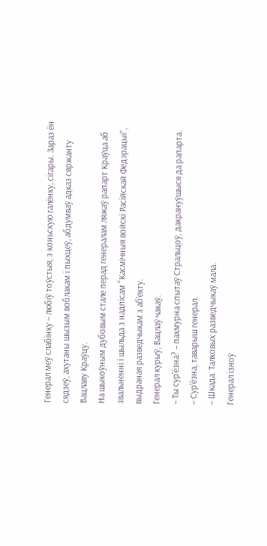Генерал меў слабінку – любіў тоўстыя, з коньскую галёнку, сігары. Зараз ён сядзеў, ахутаны шызым воблакам і пыхцеў, абдумваў адказ сяржанту Вацлаву Краўцу.
На шыкоўным дубовым стале перад генералам ляжаў рапарт Краўца аб звальненні і шыльда з надпісам “Касмічныя войскі Расійскай Федэрацыі”, выдраная разведчыкам з аб’екту.
Генерал курыў, Вацлаў чакаў.
– Ты сур’ёзна? – пахмурна спытаў Стральцоў, дакрануўшыся да рапарта.
– Сур’ёзна, таварыш генерал.
– Шкада. Талковых разведчыкаў мала.
Генерал ізноў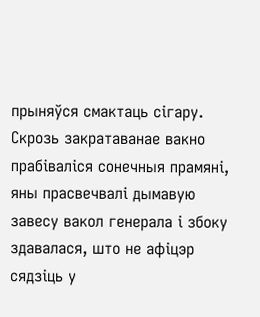прыняўся смактаць сігару. Скрозь закратаванае вакно прабіваліся сонечныя прамяні, яны прасвечвалі дымавую завесу вакол генерала і збоку здавалася, што не афіцэр сядзіць у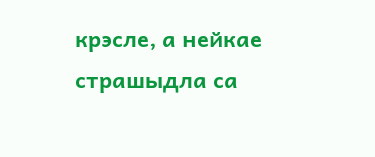крэсле, а нейкае страшыдла са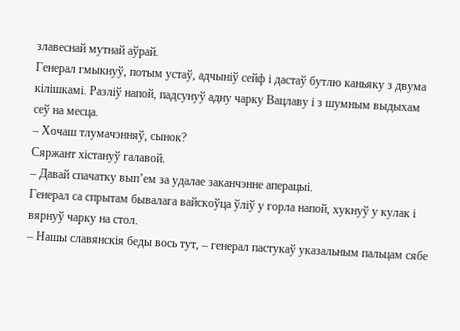злавеснай мутнай аўрай.
Генерал гмыкнуў, потым устаў, адчыніў сейф і дастаў бутлю каньяку з двума кілішкамі. Разліў напой, падсунуў адну чарку Вацлаву і з шумным выдыхам сеў на месца.
– Хочаш тлумачэнняў, сынок?
Сяржант хістануў галавой.
– Давай спачатку вып’ем за удалае заканчэнне аперацыі.
Генерал са спрытам бывалага вайскоўца ўліў у горла напой, хукнуў у кулак і вярнуў чарку на стол.
– Нашы славянскія беды вось тут, – генерал пастукаў указальным пальцам сябе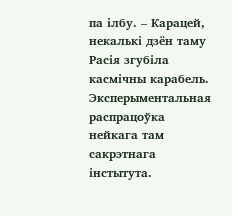па ілбу. – Карацей, некалькі дзён таму Расія згубіла касмічны карабель. Эксперыментальная распрацоўка нейкага там сакрэтнага інстытута.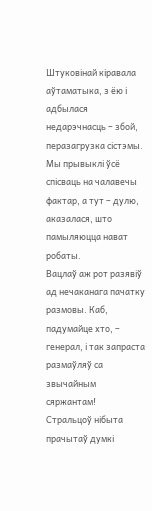Штуковінай кіравала аўтаматыка, з ёю і адбылася недарэчнасць – збой, перазагрузка сістэмы. Мы прывыклі ўсё спісваць на чалавечы фактар, а тут – дулю, аказалася, што памыляюцца нават робаты.
Вацлаў аж рот разявіў ад нечаканага пачатку размовы. Каб, падумайце хто, – генерал, і так запраста размаўляў са звычайным сяржантам!
Стральцоў нібыта прачытаў думкі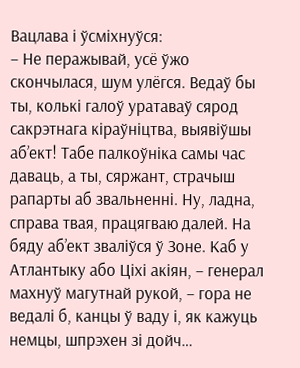Вацлава і ўсміхнуўся:
– Не перажывай, усё ўжо скончылася, шум улёгся. Ведаў бы ты, колькі галоў уратаваў сярод сакрэтнага кіраўніцтва, выявіўшы аб’ект! Табе палкоўніка самы час даваць, а ты, сяржант, страчыш рапарты аб звальненні. Ну, ладна, справа твая, працягваю далей. На бяду аб’ект зваліўся ў Зоне. Каб у Атлантыку або Ціхі акіян, – генерал махнуў магутнай рукой, – гора не ведалі б, канцы ў ваду і, як кажуць немцы, шпрэхен зі дойч…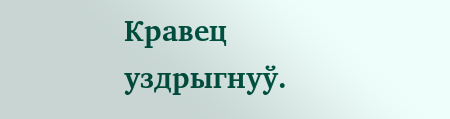Кравец уздрыгнуў.